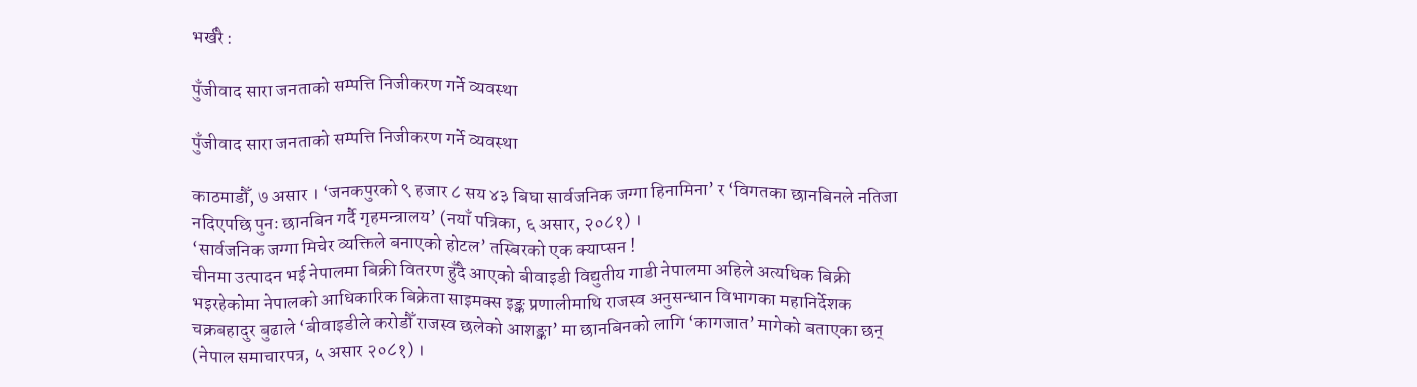भर्खरै :

पुँजीवाद सारा जनताको सम्पत्ति निजीकरण गर्ने व्यवस्था

पुँजीवाद सारा जनताको सम्पत्ति निजीकरण गर्ने व्यवस्था

काठमाडौँ, ७ असार । ‘जनकपुरको ९ हजार ८ सय ४३ बिघा सार्वजनिक जग्गा हिनामिना’ र ‘विगतका छानबिनले नतिजा नदिएपछि पुनः छानबिन गर्दै गृहमन्त्रालय’ (नयाँ पत्रिका, ६ असार, २०८१) ।
‘सार्वजनिक जग्गा मिचेर व्यक्तिले बनाएको होटल’ तस्बिरको एक क्याप्सन !
चीनमा उत्पादन भई नेपालमा बिक्री वितरण हुँदै आएको बीवाइडी विद्युतीय गाडी नेपालमा अहिले अत्यधिक बिक्री भइरहेकोमा नेपालको आधिकारिक बिक्रेता साइमक्स इङ्क प्रणालीमाथि राजस्व अनुसन्धान विभागका महानिर्देशक चक्रबहादुर बुढाले ‘बीवाइडीले करोडौँ राजस्व छलेको आशङ्का’ मा छानबिनको लागि ‘कागजात’ मागेको बताएका छन् (नेपाल समाचारपत्र, ५ असार २०८१) ।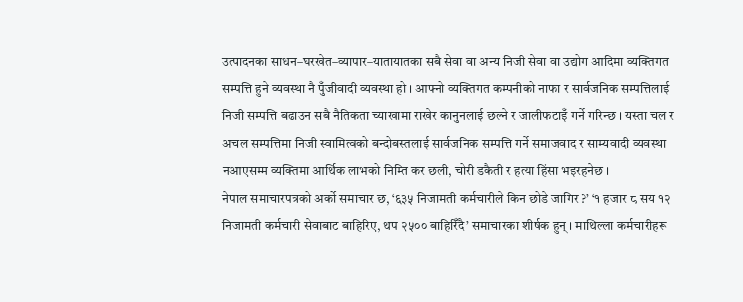उत्पादनका साधन–घरखेत–व्यापार–यातायातका सबै सेवा वा अन्य निजी सेवा वा उद्योग आदिमा व्यक्तिगत सम्पत्ति हुने व्यवस्था नै पुँजीवादी व्यवस्था हो । आफ्नो व्यक्तिगत कम्पनीको नाफा र सार्वजनिक सम्पत्तिलाई निजी सम्पत्ति बढाउन सबै नैतिकता च्याखामा राखेर कानुनलाई छल्ने र जालीफटाइँ गर्ने गरिन्छ । यस्ता चल र अचल सम्पत्तिमा निजी स्वामित्वको बन्दोबस्तलाई सार्वजनिक सम्पत्ति गर्ने समाजवाद र साम्यवादी व्यवस्था नआएसम्म व्यक्तिमा आर्थिक लाभको निम्ति कर छली, चोरी डकैती र हत्या हिंसा भइरहनेछ ।
नेपाल समाचारपत्रको अर्को समाचार छ, ‘६३५ निजामती कर्मचारीले किन छोडे जागिर ?’ ‘१ हजार ८ सय १२ निजामती कर्मचारी सेवाबाट बाहिरिए, थप २५०० बाहिरिँदै’ समाचारका शीर्षक हुन् । माथिल्ला कर्मचारीहरू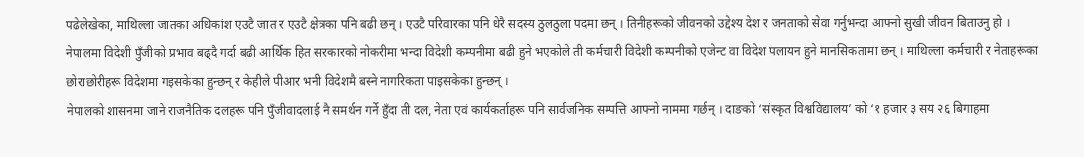पढेलेखेका, माथिल्ला जातका अधिकांश एउटै जात र एउटै क्षेत्रका पनि बढी छन् । एउटै परिवारका पनि धेरै सदस्य ठुलठुला पदमा छन् । तिनीहरूको जीवनको उद्देश्य देश र जनताको सेवा गर्नुभन्दा आफ्नो सुखी जीवन बिताउनु हो । नेपालमा विदेशी पुँजीको प्रभाव बढ्दै गर्दा बढी आर्थिक हित सरकारको नोकरीमा भन्दा विदेशी कम्पनीमा बढी हुने भएकोले ती कर्मचारी विदेशी कम्पनीको एजेन्ट वा विदेश पलायन हुने मानसिकतामा छन् । माथिल्ला कर्मचारी र नेताहरूका छोराछोरीहरू विदेशमा गइसकेका हुन्छन् र केहीले पीआर भनी विदेशमै बस्ने नागरिकता पाइसकेका हुन्छन् ।
नेपालको शासनमा जाने राजनैतिक दलहरू पनि पुँजीवादलाई नै समर्थन गर्ने हुँदा ती दल, नेता एवं कार्यकर्ताहरू पनि सार्वजनिक सम्पत्ति आफ्नो नाममा गर्छन् । दाङको ‘संस्कृत विश्वविद्यालय’ को ‘१ हजार ३ सय २६ बिगाहमा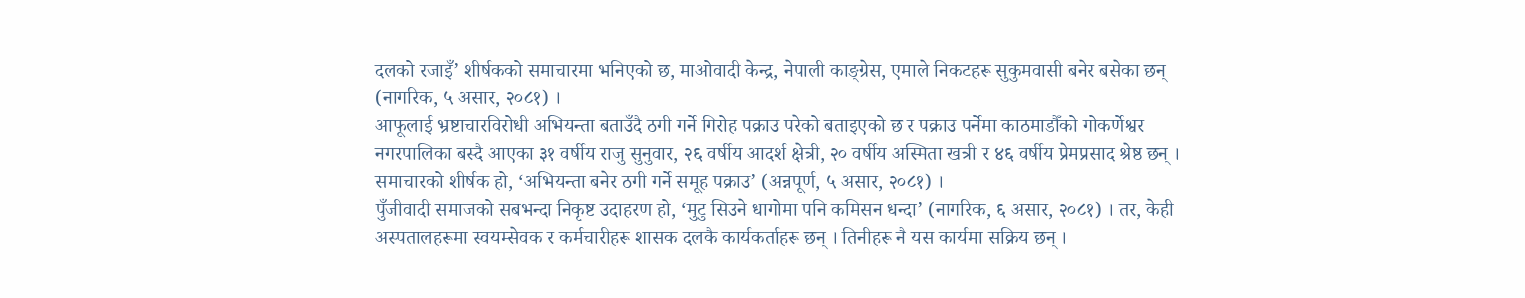दलको रजाइँ’ शीर्षकको समाचारमा भनिएको छ, माओवादी केन्द्र, नेपाली काङ्ग्रेस, एमाले निकटहरू सुकुमवासी बनेर बसेका छन् (नागरिक, ५ असार, २०८१) ।
आफूलाई भ्रष्टाचारविरोधी अभियन्ता बताउँदै ठगी गर्ने गिरोह पक्राउ परेको बताइएको छ र पक्राउ पर्नेमा काठमाडौँको गोकर्णेश्वर नगरपालिका बस्दै आएका ३१ वर्षीय राजु सुनुवार, २६ वर्षीय आदर्श क्षेत्री, २० वर्षीय अस्मिता खत्री र ४६ वर्षीय प्रेमप्रसाद श्रेष्ठ छन् । समाचारको शीर्षक हो, ‘अभियन्ता बनेर ठगी गर्ने समूह पक्राउ’ (अन्नपूर्ण, ५ असार, २०८१) ।
पुँजीवादी समाजको सबभन्दा निकृष्ट उदाहरण हो, ‘मुटु सिउने धागोमा पनि कमिसन धन्दा’ (नागरिक, ६ असार, २०८१) । तर, केही अस्पतालहरूमा स्वयम्सेवक र कर्मचारीहरू शासक दलकै कार्यकर्ताहरू छन् । तिनीहरू नै यस कार्यमा सक्रिय छन् ।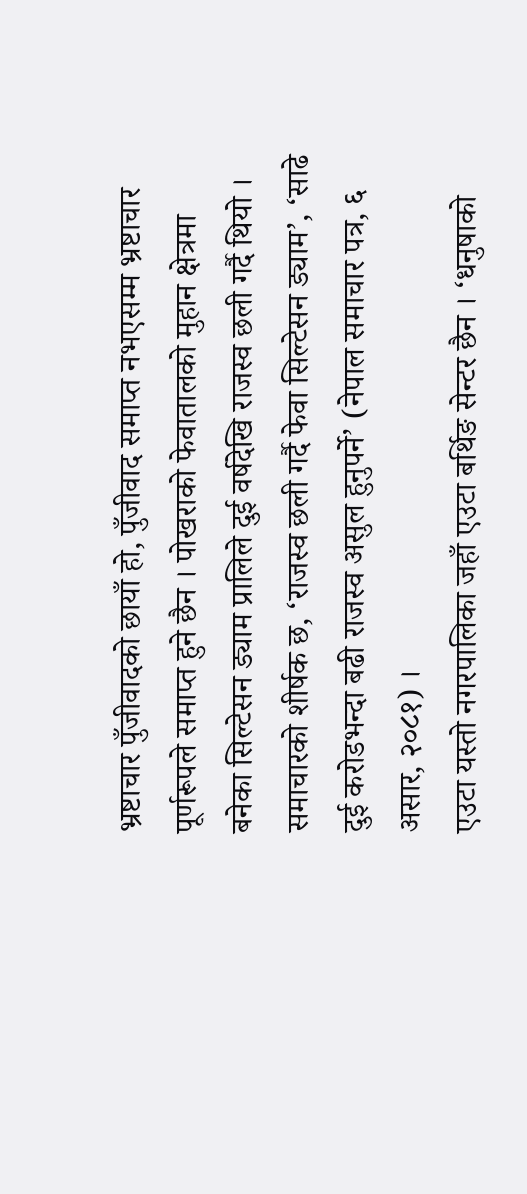भ्रष्टाचार पुँजीवादको छायाँ हो, पुँजीवाद समाप्त नभएसम्म भ्रष्टाचार पूर्णरूपले समाप्त हुने छैन । पोखराको फेवातालको मुहान क्षेत्रमा बनेका सिल्टेसन ड्याम प्रालिले दुई वर्षदेखि राजस्व छली गर्दै थियो । समाचारको शीर्षक छ, ‘राजस्व छली गर्दै फेवा सिल्टेसन ड्याम’, ‘साढे दुई करोडभन्दा बढी राजस्व असुल हुनुपर्ने’ (नेपाल समाचार पत्र, ६ असार, २०८१) ।
एउटा यस्तो नगरपालिका जहाँ एउटा बर्थिङ सेन्टर छैन । ‘धनुषाको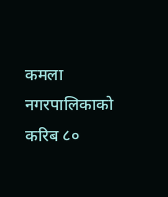कमला नगरपालिकाको करिब ८०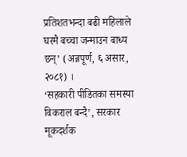प्रतिशतभन्दा बढी महिलाले घरमै बच्चा जन्माउन बाध्य छन्’ (अन्नपूर्ण, ६ असार, २०८१) ।
‘सहकारी पीडितका समस्या विकराल बन्दै’, सरकार मूकदर्शक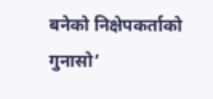बनेको निक्षेपकर्ताको गुनासो’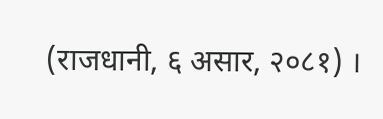(राजधानी, ६ असार, २०८१) ।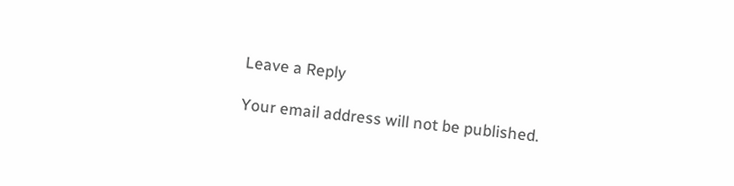Leave a Reply

Your email address will not be published.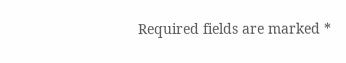Required fields are marked *